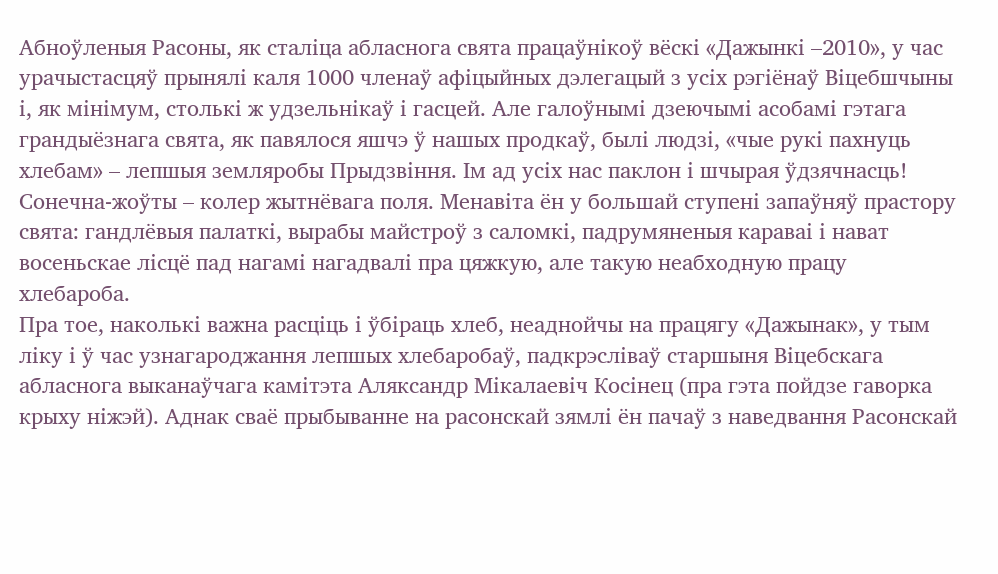Абноўленыя Расоны, як сталіца абласнога свята працаўнікоў вёскі «Дажынкі –2010», у час урачыстасцяў прынялі каля 1000 членаў афіцыйных дэлегацый з усіх рэгіёнаў Віцебшчыны і, як мінімум, столькі ж удзельнікаў і гасцей. Але галоўнымі дзеючымі асобамі гэтага грандыёзнага свята, як павялося яшчэ ў нашых продкаў, былі людзі, «чые рукі пахнуць хлебам» – лепшыя земляробы Прыдзвіння. Ім ад усіх нас паклон і шчырая ўдзячнасць! Сонечна-жоўты – колер жытнёвага поля. Менавіта ён у большай ступені запаўняў прастору свята: гандлёвыя палаткі, вырабы майстроў з саломкі, падрумяненыя караваі і нават восеньскае лісцё пад нагамі нагадвалі пра цяжкую, але такую неабходную працу хлебароба.
Пра тое, наколькі важна расціць і ўбіраць хлеб, неаднойчы на працягу «Дажынак», у тым ліку і ў час узнагароджання лепшых хлебаробаў, падкрэсліваў старшыня Віцебскага абласнога выканаўчага камітэта Аляксандр Мікалаевіч Косінец (пра гэта пойдзе гаворка крыху ніжэй). Аднак сваё прыбыванне на расонскай зямлі ён пачаў з наведвання Расонскай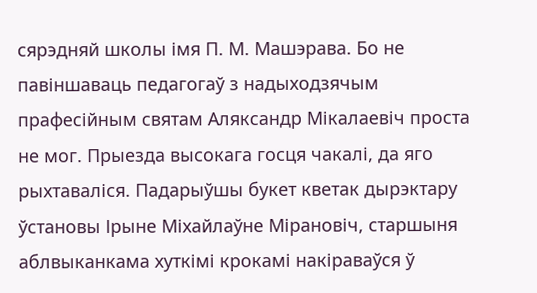сярэдняй школы імя П. М. Машэрава. Бо не павіншаваць педагогаў з надыходзячым прафесійным святам Аляксандр Мікалаевіч проста не мог. Прыезда высокага госця чакалі, да яго рыхтаваліся. Падарыўшы букет кветак дырэктару ўстановы Ірыне Міхайлаўне Мірановіч, старшыня аблвыканкама хуткімі крокамі накіраваўся ў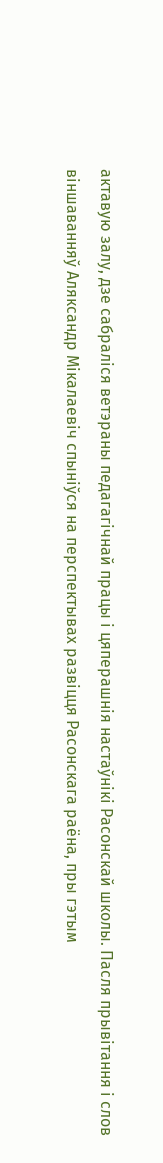актавую залу, дзе сабраліся ветэраны педагагічнай працы і цяперашнія настаўнікі Расонскай школы. Пасля прывітання і слов віншаванняў Аляксандр Мікалаевіч спыніўся на перспектывах развіцця Расонскага раёна, пры гэтым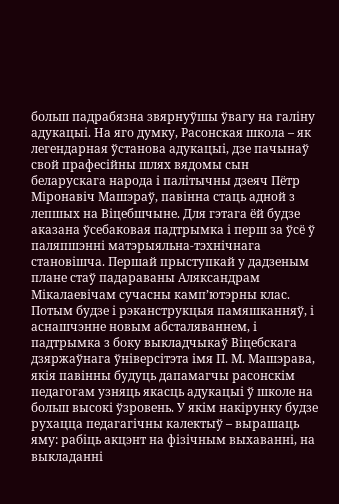больш падрабязна звярнуўшы ўвагу на галіну адукацыі. На яго думку, Расонская школа – як легендарная ўстанова адукацыі, дзе пачынаў свой прафесійны шлях вядомы сын беларускага народа і палітычны дзеяч Пётр Міронавіч Машэраў, павінна стаць адной з лепшых на Віцебшчыне. Для гэтага ёй будзе аказана ўсебаковая падтрымка і перш за ўсё ў паляпшэнні матэрыяльна-тэхнічнага становішча. Першай прыступкай у дадзеным плане стаў падараваны Аляксандрам Мікалаевічам сучасны камп’ютэрны клас. Потым будзе і рэканструкцыя памяшканняў, і аснашчэнне новым абсталяваннем, і падтрымка з боку выкладчыкаў Віцебскага дзяржаўнага ўніверсітэта імя П. М. Машэрава, якія павінны будуць дапамагчы расонскім педагогам узняць якасць адукацыі ў школе на больш высокі ўзровень. У якім накірунку будзе рухацца педагагічны калектыў – вырашаць яму: рабіць акцэнт на фізічным выхаванні, на выкладанні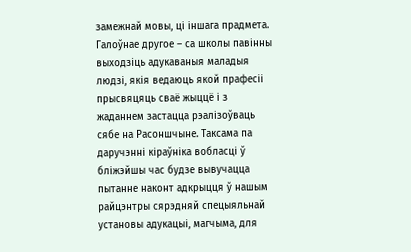замежнай мовы, ці іншага прадмета. Галоўнае другое – са школы павінны выходзіць адукаваныя маладыя людзі, якія ведаюць якой прафесіі прысвяцяць сваё жыццё і з жаданнем застацца рэалізоўваць сябе на Расоншчыне. Таксама па даручэнні кіраўніка вобласці ў бліжэйшы час будзе вывучацца пытанне наконт адкрыцця ў нашым райцэнтры сярэдняй спецыяльнай установы адукацыі, магчыма, для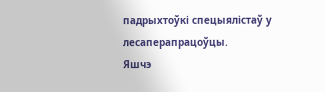падрыхтоўкі спецыялістаў у лесаперапрацоўцы.
Яшчэ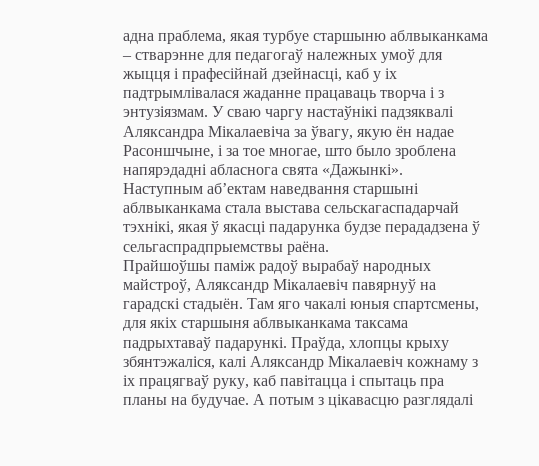адна праблема, якая турбуе старшыню аблвыканкама – стварэнне для педагогаў належных умоў для жыцця і прафесійнай дзейнасці, каб у іх падтрымлівалася жаданне працаваць творча і з энтузіязмам. У сваю чаргу настаўнікі падзяквалі Аляксандра Мікалаевіча за ўвагу, якую ён надае Расоншчыне, і за тое многае, што было зроблена напярэдадні абласнога свята «Дажынкі».
Наступным аб’ектам наведвання старшыні аблвыканкама стала выстава сельскагаспадарчай тэхнікі, якая ў якасці падарунка будзе перададзена ў сельгаспрадпрыемствы раёна.
Прайшоўшы паміж радоў вырабаў народных майстроў, Аляксандр Мікалаевіч павярнуў на гарадскі стадыён. Там яго чакалі юныя спартсмены, для якіх старшыня аблвыканкама таксама падрыхтаваў падарункі. Праўда, хлопцы крыху збянтэжаліся, калі Аляксандр Мікалаевіч кожнаму з іх працягваў руку, каб павітацца і спытаць пра планы на будучае. А потым з цікавасцю разглядалі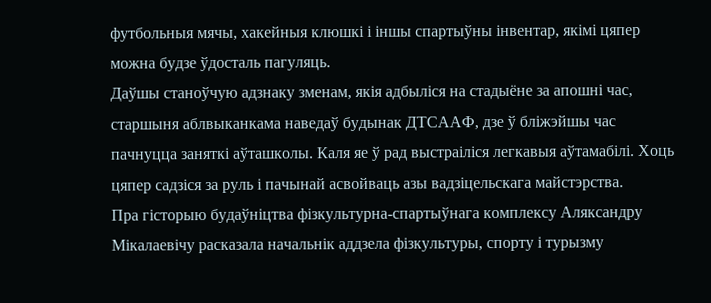футбольныя мячы, хакейныя клюшкі і іншы спартыўны інвентар, якімі цяпер можна будзе ўдосталь пагуляць.
Даўшы станоўчую адзнаку зменам, якія адбыліся на стадыёне за апошні час, старшыня аблвыканкама наведаў будынак ДТСААФ, дзе ў бліжэйшы час пачнуцца заняткі аўташколы. Каля яе ў рад выстраіліся легкавыя аўтамабілі. Хоць цяпер садзіся за руль і пачынай асвойваць азы вадзіцельскага майстэрства.
Пра гісторыю будаўніцтва фізкультурна-спартыўнага комплексу Аляксандру Мікалаевічу расказала начальнік аддзела фізкультуры, спорту і турызму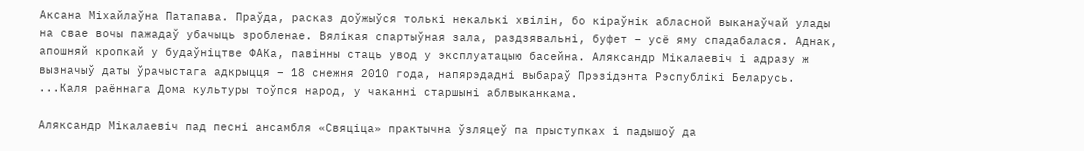Аксана Міхайлаўна Патапава. Праўда, расказ доўжыўся толькі некалькі хвілін, бо кіраўнік абласной выканаўчай улады на свае вочы пажадаў убачыць зробленае. Вялікая спартыўная зала, раздзявальні, буфет – усё яму спадабалася. Аднак, апошняй кропкай у будаўніцтве ФАКа, павінны стаць увод у эксплуатацыю басейна. Аляксандр Мікалаевіч і адразу ж вызначыў даты ўрачыстага адкрыцця – 18 снежня 2010 года, напярэдадні выбараў Прэзідэнта Рэспублікі Беларусь.
...Каля раённага Дома культуры тоўпся народ, у чаканні старшыні аблвыканкама.

Аляксандр Мікалаевіч пад песні ансамбля «Свяціца» практычна ўзляцеў па прыступках і падышоў да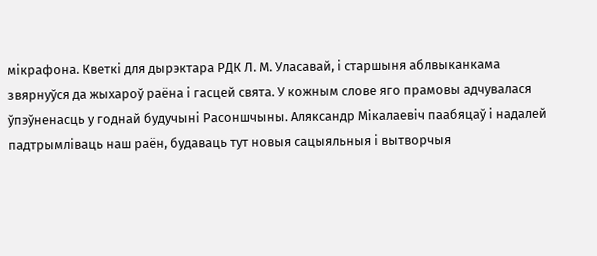мікрафона. Кветкі для дырэктара РДК Л. М. Уласавай, і старшыня аблвыканкама звярнуўся да жыхароў раёна і гасцей свята. У кожным слове яго прамовы адчувалася ўпэўненасць у годнай будучыні Расоншчыны. Аляксандр Мікалаевіч паабяцаў і надалей падтрымліваць наш раён, будаваць тут новыя сацыяльныя і вытворчыя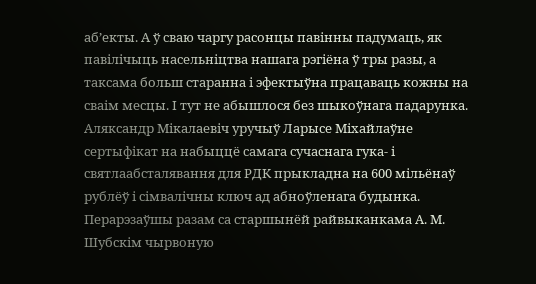аб’екты. А ў сваю чаргу расонцы павінны падумаць, як павілічыць насельніцтва нашага рэгіёна ў тры разы, а таксама больш старанна і эфектыўна працаваць кожны на сваім месцы. І тут не абышлося без шыкоўнага падарунка. Аляксандр Мікалаевіч уручыў Ларысе Міхайлаўне сертыфікат на набыццё самага сучаснага гука- і святлаабсталявання для РДК прыкладна на 600 мільёнаў рублёў і сімвалічны ключ ад абноўленага будынка. Перарэзаўшы разам са старшынёй райвыканкама А. М. Шубскім чырвоную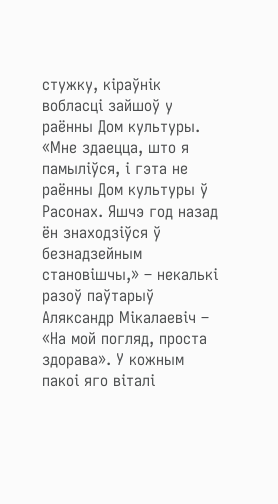стужку, кіраўнік вобласці зайшоў у раённы Дом культуры. «Мне здаецца, што я памыліўся, і гэта не раённы Дом культуры ў Расонах. Яшчэ год назад ён знаходзіўся ў безнадзейным становішчы,» – некалькі разоў паўтарыў Аляксандр Мікалаевіч – «На мой погляд, проста здорава». У кожным пакоі яго віталі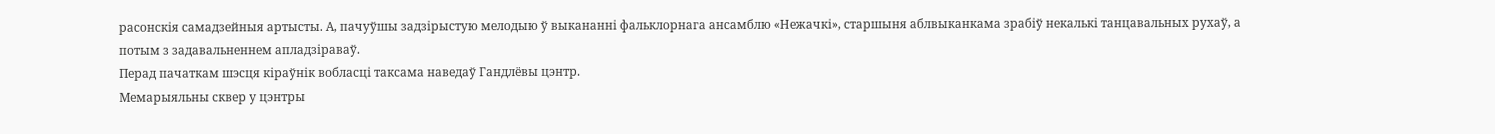расонскія самадзейныя артысты. А, пачуўшы задзірыстую мелодыю ў выкананні фальклорнага ансамблю «Нежачкі», старшыня аблвыканкама зрабіў некалькі танцавальных рухаў, а потым з задавальненнем апладзіраваў.
Перад пачаткам шэсця кіраўнік вобласці таксама наведаў Гандлёвы цэнтр.
Мемарыяльны сквер у цэнтры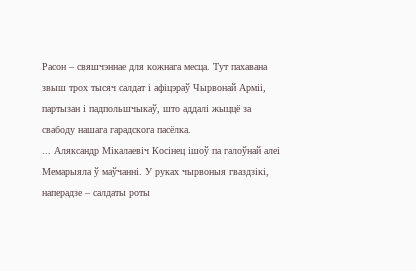Расон – свяшчэннае для кожнага месца. Тут пахавана звыш трох тысяч салдат і афіцэраў Чырвонай Арміі, партызан і падпольшчыкаў, што аддалі жыццё за свабоду нашага гарадскога пасёлка.
... Аляксандр Мікалаевіч Косінец ішоў па галоўнай алеі Мемарыяла ў маўчанні. У руках чырвоныя гваздзікі, наперадзе – салдаты роты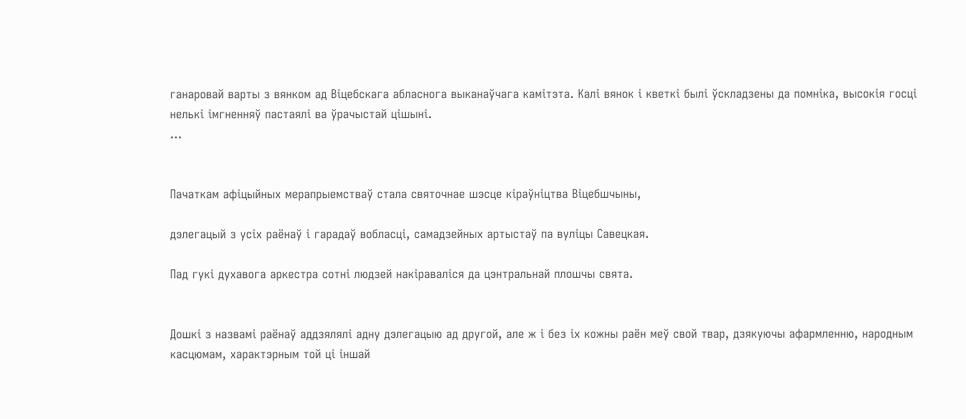ганаровай варты з вянком ад Віцебскага абласнога выканаўчага камітэта. Калі вянок і кветкі былі ўскладзены да помніка, высокія госці нелькі імгненняў пастаялі ва ўрачыстай цішыні.
...


Пачаткам афіцыйных мерапрыемстваў стала святочнае шэсце кіраўніцтва Віцебшчыны,

дэлегацый з усіх раёнаў і гарадаў вобласці, самадзейных артыстаў па вуліцы Савецкая.

Пад гукі духавога аркестра сотні людзей накіраваліся да цэнтральнай плошчы свята.


Дошкі з назвамі раёнаў аддзялялі адну дэлегацыю ад другой, але ж і без іх кожны раён меў свой твар, дзякуючы афармленню, народным касцюмам, характэрным той ці іншай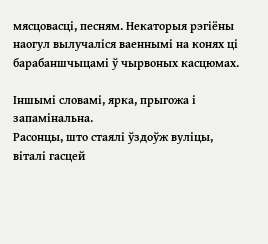мясцовасці, песням. Некаторыя рэгіёны наогул вылучаліся ваеннымі на конях ці барабаншчыцамі ў чырвоных касцюмах.

Іншымі словамі, ярка, прыгожа і запамінальна.
Расонцы, што стаялі ўздоўж вуліцы, віталі гасцей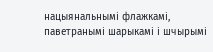нацыянальнымі флажкамі, паветранымі шарыкамі і шчырымі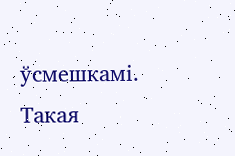ўсмешкамі. Такая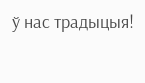ў нас традыцыя!